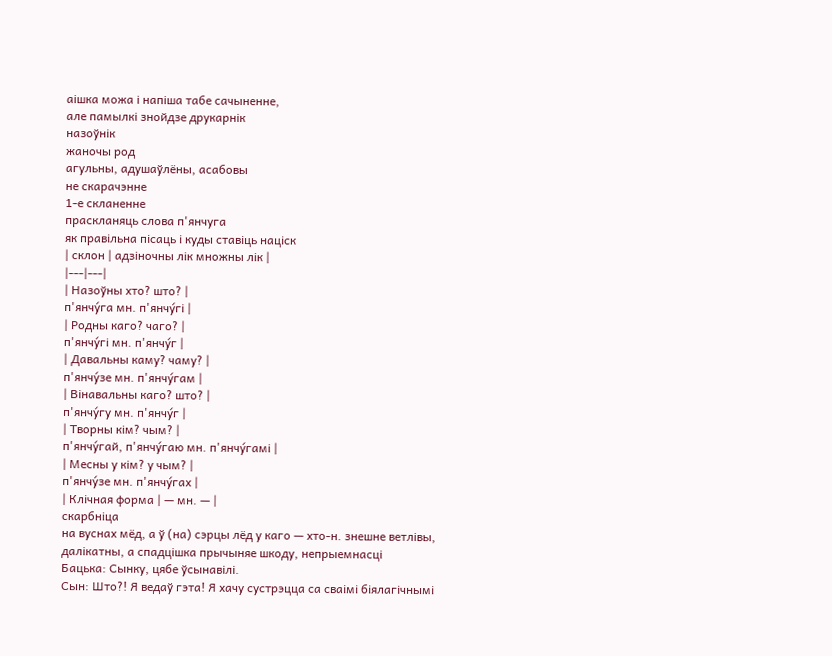аішка можа і напіша табе сачыненне,
але памылкі знойдзе друкарнік
назоўнік
жаночы род
агульны, адушаўлёны, асабовы
не скарачэнне
1-е скланенне
праскланяць слова п'янчуга
як правільна пісаць і куды ставіць націск
| склон | адзіночны лік множны лік |
|---|---|
| Назоўны хто? што? |
п'янчу́га мн. п'янчу́гі |
| Родны каго? чаго? |
п'янчу́гі мн. п'янчу́г |
| Давальны каму? чаму? |
п'янчу́зе мн. п'янчу́гам |
| Вінавальны каго? што? |
п'янчу́гу мн. п'янчу́г |
| Творны кім? чым? |
п'янчу́гай, п'янчу́гаю мн. п'янчу́гамі |
| Месны у кім? у чым? |
п'янчу́зе мн. п'янчу́гах |
| Клічная форма | — мн. — |
скарбніца
на вуснах мёд, а ў (на) сэрцы лёд у каго — хто-н. знешне ветлівы, далікатны, а спадцішка прычыняе шкоду, непрыемнасці
Бацька: Сынку, цябе ўсынавілі.
Сын: Што?! Я ведаў гэта! Я хачу сустрэцца са сваімі біялагічнымі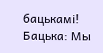бацькамі!
Бацька: Мы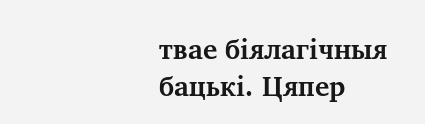твае біялагічныя бацькі. Цяпер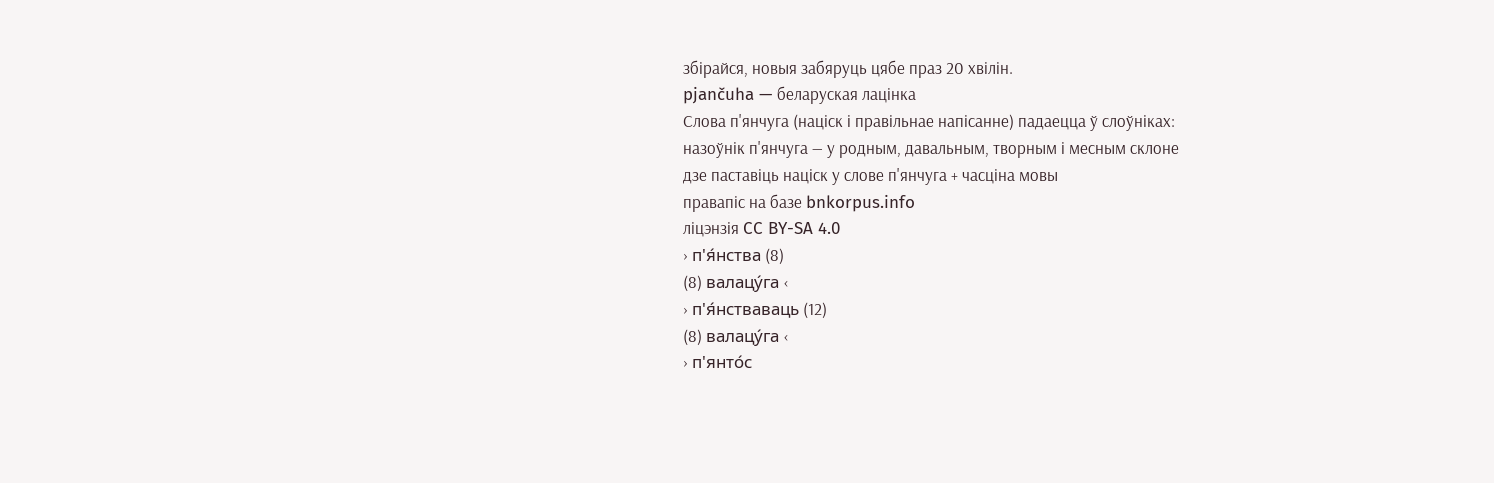збірайся, новыя забяруць цябе праз 20 хвілін.
pjančuha — беларуская лацінка
Слова п'янчуга (націск і правільнае напісанне) падаецца ў слоўніках:
назоўнік п'янчуга — у родным, давальным, творным і месным склоне
дзе паставіць націск у слове п'янчуга + часціна мовы
правапіс на базе bnkorpus.info
ліцэнзія CC BY-SA 4.0
› п'я́нства (8)
(8) валацу́га ‹
› п'я́нстваваць (12)
(8) валацу́га ‹
› п'янто́с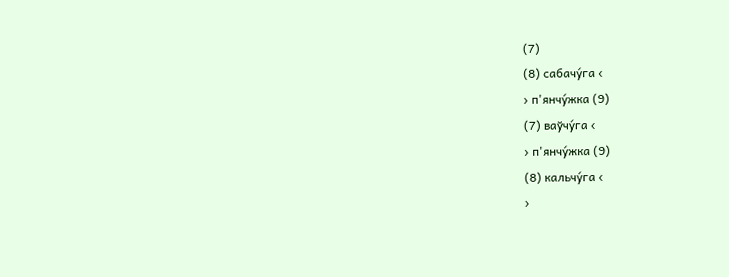(7)
(8) сабачу́га ‹
› п'янчу́жка (9)
(7) ваўчу́га ‹
› п'янчу́жка (9)
(8) кальчу́га ‹
›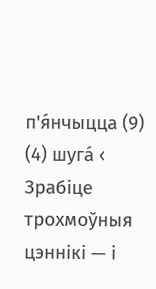п'я́нчыцца (9)
(4) шуга́ ‹
Зрабіце трохмоўныя цэннікі — і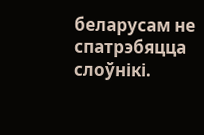беларусам не спатрэбяцца слоўнікі.